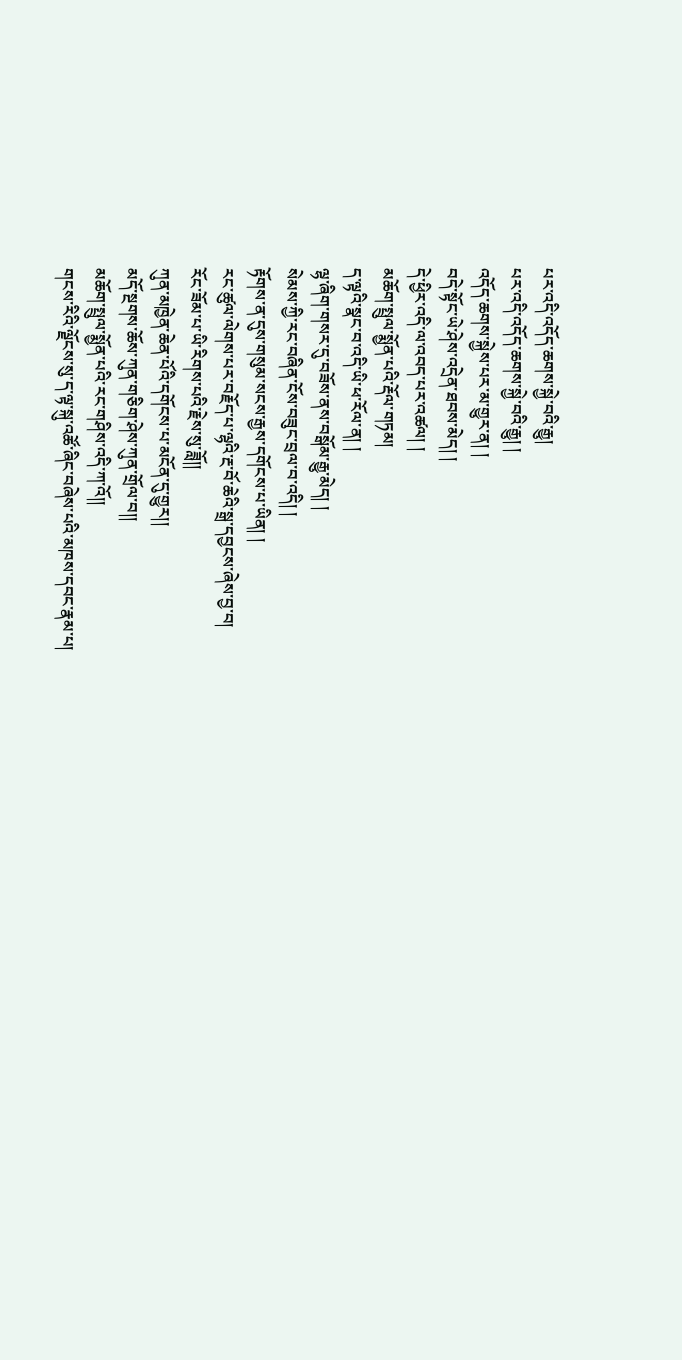པར་འདི་འདོད་ཆགས་སྐྱེ་བའི་རྒྱུ།
པར་འདི་འདོད་ཆགས་སྐྱེ་བའི་རྒྱུ། །
འདོད་ཆགས་སྐྱེས་པར་མ་གྱུར་ན། །
བདེ་སྟོང་ཡེ་ཤེས་འདྲེན་ཐབས་མེད། །
དེ་ཕྱིར་འདི་ལ་འབད་པར་འཚལ། །
མཆོག་སྤྲུལ་སྨྱོན་པའི་རྡོལ་གཏམ།
ད་ལྟའི་སྣང་བ་འདི་ཡི་ཕ་རོལ་ན། །
ལྷ་ཞིག་གསར་དུ་བཟོས་ནས་བསྒོམ་རྒྱུ་མེད། །
སེམས་ཀྱི་རང་བཞིན་ངོས་བཟུང་བྲལ་བ་འདི། །
རྟོགས་ན་དུས་གསུམ་སངས་རྒྱས་དགོངས་པ་ཡིན། །
རང་ཚུལ་ལེགས་པར་བརྗོད་པ་ལྷའི་རྔ་བོ་ཆེའི་སྒྲ་དབྱངས་ཞེས་བྱ་བ།
རོང་ཟོམ་པ་ཡི་རིགས་པའི་རྗེས་སུ་ཟློ།།
ཀུན་མཁྱེན་ཆེན་པོའི་དགོངས་པ་མངོན་དུ་གྱུར།།
མདོ་སྔགས་ཆོས་ཀུན་གཅིག་ཤེས་ཀུན་གྲོལ་བ།།
མཆོག་སྤྲུལ་སྨྱོན་པའི་རང་གཤིས་འདི་ཀ་འོ།།
གངས་རིའི་ལྗོངས་སུ་ད་ལྟ་སྐུ་འཚོ་ཞིང་བཞེས་པའི་མཁས་དབང་རྣམ་པ།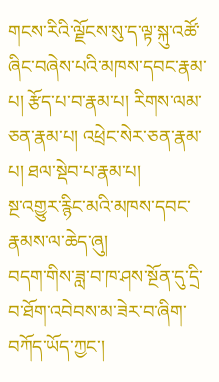གངས་རིའི་ལྗོངས་སུ་ད་ལྟ་སྐུ་འཚོ་ཞིང་བཞེས་པའི་མཁས་དབང་རྣམ་པ། རྩོད་པ་བ་རྣམ་པ། རིགས་ལམ་ཅན་རྣམ་པ། འཕྲེང་སེར་ཅན་རྣམ་པ། ཐལ་སྡེབ་པ་རྣམ་པ།
སྔ་འགྱུར་རྙིང་མའི་མཁས་དབང་རྣམས་ལ་ཆེད་ཞུ།
བདག་གིས་ཟླ་བ་ཁ་ཤས་སྔོན་དུ་དྲི་བ་ཐོག་འབེབས་མ་ཟེར་བ་ཞིག་བཀོད་ཡོད་ཀྱང་།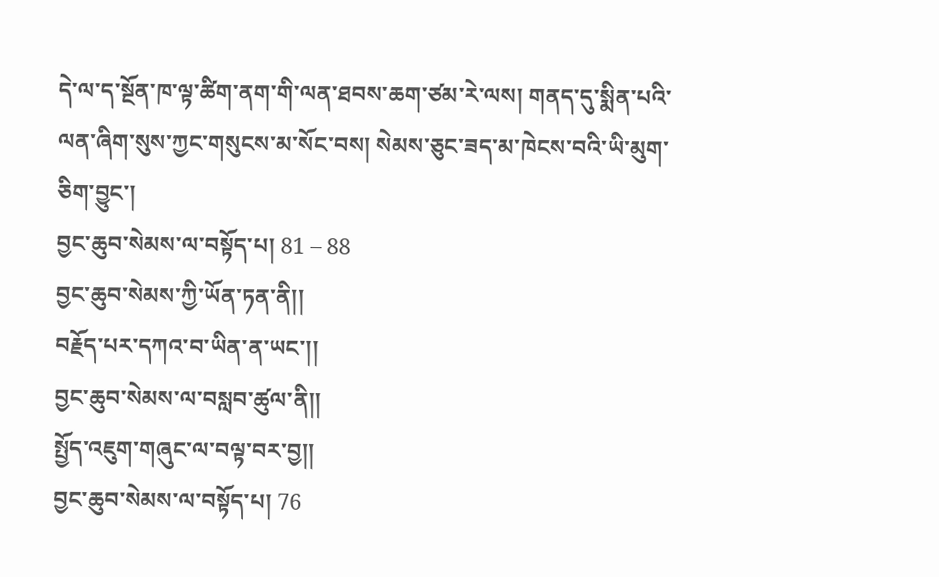དེ་ལ་ད་སྔོན་ཁ་ལྟ་ཚིག་ནག་གི་ལན་ཐབས་ཆག་ཙམ་རེ་ལས། གནད་དུ་སྨིན་པའི་ལན་ཞིག་སུས་ཀྱང་གསུངས་མ་སོང་བས། སེམས་ཅུང་ཟད་མ་ཁེངས་བའི་ཡི་མུག་ཅིག་བྱུང་།
བྱང་ཆུབ་སེམས་ལ་བསྟོད་པ། 81 – 88
བྱང་ཆུབ་སེམས་ཀྱི་ཡོན་ཏན་ནི།།
བརྗོད་པར་དཀའ་བ་ཡིན་ན་ཡང་།།
བྱང་ཆུབ་སེམས་ལ་བསླབ་ཚུལ་ནི།།
སྤྱོད་འཇུག་གཞུང་ལ་བལྟ་བར་བྱ།།
བྱང་ཆུབ་སེམས་ལ་བསྟོད་པ། 76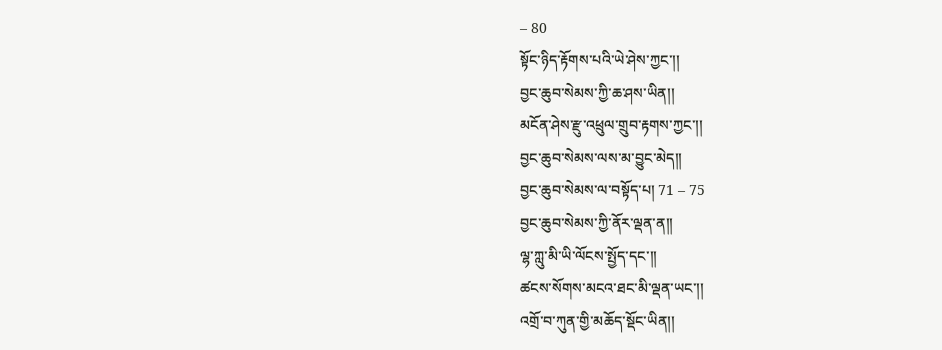– 80
སྟོང་ཉིད་རྟོགས་པའི་ཡེ་ཤེས་ཀྱང་།།
བྱང་ཆུབ་སེམས་ཀྱི་ཆ་ཤས་ཡིན།།
མངོན་ཤེས་རྫུ་འཕྲུལ་གྲུབ་རྟགས་ཀྱང་།།
བྱང་ཆུབ་སེམས་ལས་མ་བྱུང་མེད།།
བྱང་ཆུབ་སེམས་ལ་བསྟོད་པ། 71 – 75
བྱང་ཆུབ་སེམས་ཀྱི་ནོར་ལྡན་ན།།
ལྷ་ཀླུ་མི་ཡི་ལོངས་སྤྱོད་དང་།།
ཚངས་སོགས་མངའ་ཐང་མི་ལྡན་ཡང་།།
འགྲོ་བ་ཀུན་གྱི་མཆོད་སྡོང་ཡིན།།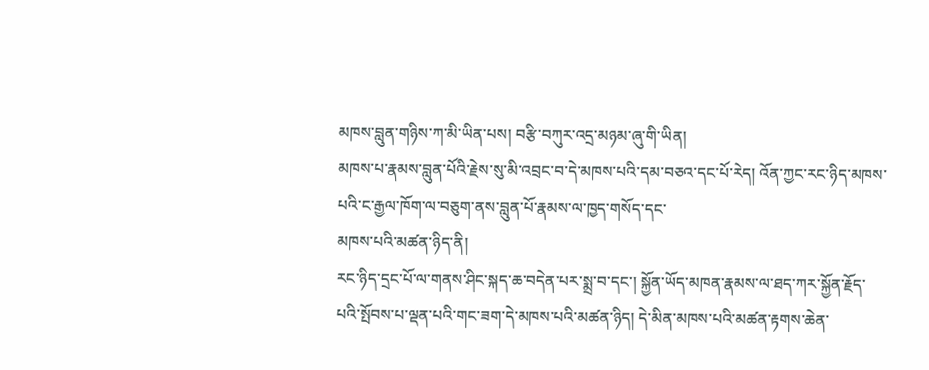མཁས་བླུན་གཉིས་ཀ་མི་ཡིན་པས། བརྩི་བཀུར་འདྲ་མཉམ་ཞུ་གི་ཡིན།
མཁས་པ་རྣམས་བླུན་པོའི་རྗེས་སུ་མི་འབྲང་བ་དེ་མཁས་པའི་དམ་བཅའ་དང་པོ་རེད། འོན་ཀྱང་རང་ཉིད་མཁས་པའི་ང་རྒྱལ་ཁོག་ལ་བཅུག་ནས་བླུན་པོ་རྣམས་ལ་ཁྱད་གསོད་དང་
མཁས་པའི་མཚན་ཉིད་ནི།
རང་ཉིད་དྲང་པོ་ལ་གནས་ཤིང་སྐད་ཆ་བདེན་པར་སྨྲ་བ་དང་། སྐྱོན་ཡོད་མཁན་རྣམས་ལ་ཐད་ཀར་སྐྱོན་རྗོད་པའི་སྤོབས་པ་ལྡན་པའི་གང་ཟག་དེ་མཁས་པའི་མཚན་ཉིད། དེ་མིན་མཁས་པའི་མཚན་རྟགས་ཆེན་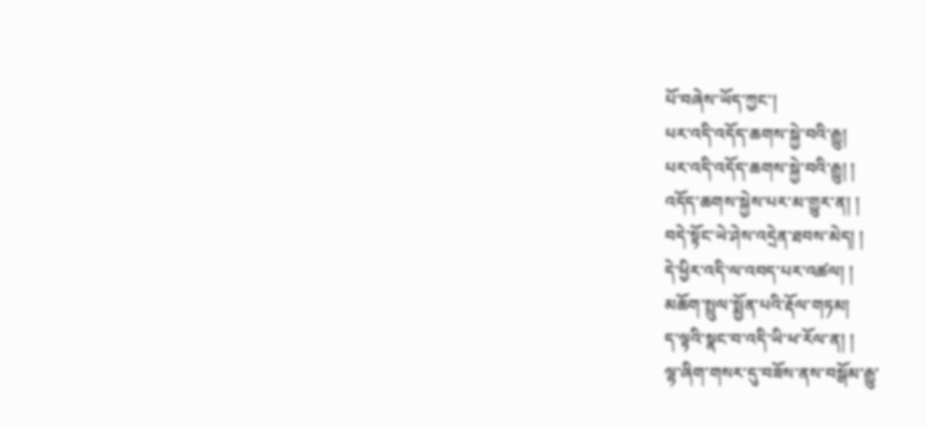པོ་བཞེས་ཡོད་ཀྱང་།
པར་འདི་འདོད་ཆགས་སྐྱེ་བའི་རྒྱུ།
པར་འདི་འདོད་ཆགས་སྐྱེ་བའི་རྒྱུ། །
འདོད་ཆགས་སྐྱེས་པར་མ་གྱུར་ན། །
བདེ་སྟོང་ཡེ་ཤེས་འདྲེན་ཐབས་མེད། །
དེ་ཕྱིར་འདི་ལ་འབད་པར་འཚལ། །
མཆོག་སྤྲུལ་སྨྱོན་པའི་རྡོལ་གཏམ།
ད་ལྟའི་སྣང་བ་འདི་ཡི་ཕ་རོལ་ན། །
ལྷ་ཞིག་གསར་དུ་བཟོས་ནས་བསྒོམ་རྒྱུ་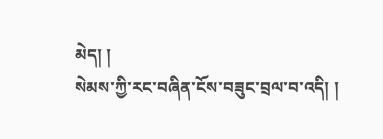མེད། །
སེམས་ཀྱི་རང་བཞིན་ངོས་བཟུང་བྲལ་བ་འདི། །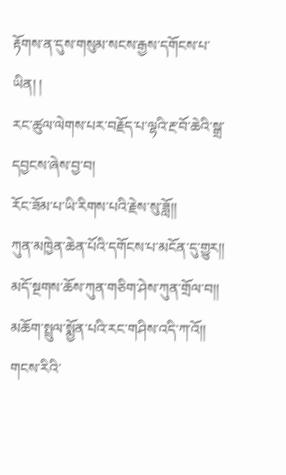རྟོགས་ན་དུས་གསུམ་སངས་རྒྱས་དགོངས་པ་ཡིན། །
རང་ཚུལ་ལེགས་པར་བརྗོད་པ་ལྷའི་རྔ་བོ་ཆེའི་སྒྲ་དབྱངས་ཞེས་བྱ་བ།
རོང་ཟོམ་པ་ཡི་རིགས་པའི་རྗེས་སུ་ཟློ།།
ཀུན་མཁྱེན་ཆེན་པོའི་དགོངས་པ་མངོན་དུ་གྱུར།།
མདོ་སྔགས་ཆོས་ཀུན་གཅིག་ཤེས་ཀུན་གྲོལ་བ།།
མཆོག་སྤྲུལ་སྨྱོན་པའི་རང་གཤིས་འདི་ཀ་འོ།།
གངས་རིའི་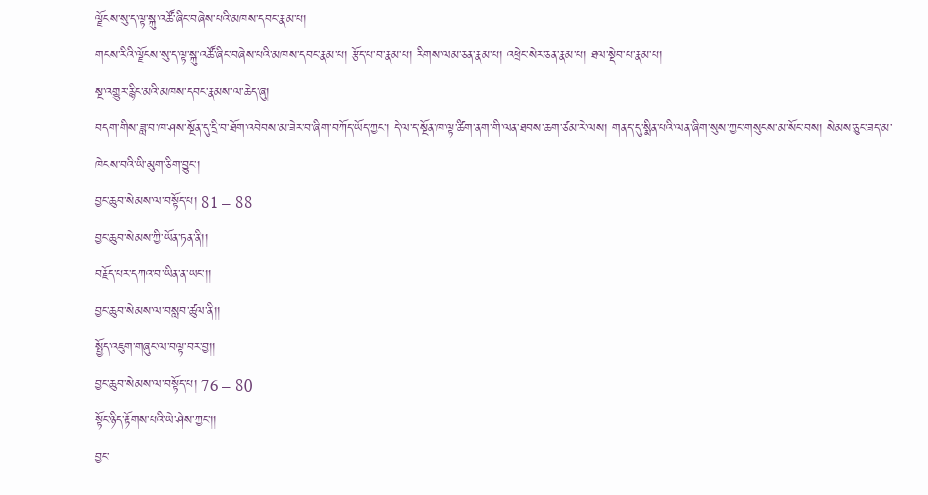ལྗོངས་སུ་ད་ལྟ་སྐུ་འཚོ་ཞིང་བཞེས་པའི་མཁས་དབང་རྣམ་པ།
གངས་རིའི་ལྗོངས་སུ་ད་ལྟ་སྐུ་འཚོ་ཞིང་བཞེས་པའི་མཁས་དབང་རྣམ་པ། རྩོད་པ་བ་རྣམ་པ། རིགས་ལམ་ཅན་རྣམ་པ། འཕྲེང་སེར་ཅན་རྣམ་པ། ཐལ་སྡེབ་པ་རྣམ་པ།
སྔ་འགྱུར་རྙིང་མའི་མཁས་དབང་རྣམས་ལ་ཆེད་ཞུ།
བདག་གིས་ཟླ་བ་ཁ་ཤས་སྔོན་དུ་དྲི་བ་ཐོག་འབེབས་མ་ཟེར་བ་ཞིག་བཀོད་ཡོད་ཀྱང་། དེ་ལ་ད་སྔོན་ཁ་ལྟ་ཚིག་ནག་གི་ལན་ཐབས་ཆག་ཙམ་རེ་ལས། གནད་དུ་སྨིན་པའི་ལན་ཞིག་སུས་ཀྱང་གསུངས་མ་སོང་བས། སེམས་ཅུང་ཟད་མ་ཁེངས་བའི་ཡི་མུག་ཅིག་བྱུང་།
བྱང་ཆུབ་སེམས་ལ་བསྟོད་པ། 81 – 88
བྱང་ཆུབ་སེམས་ཀྱི་ཡོན་ཏན་ནི།།
བརྗོད་པར་དཀའ་བ་ཡིན་ན་ཡང་།།
བྱང་ཆུབ་སེམས་ལ་བསླབ་ཚུལ་ནི།།
སྤྱོད་འཇུག་གཞུང་ལ་བལྟ་བར་བྱ།།
བྱང་ཆུབ་སེམས་ལ་བསྟོད་པ། 76 – 80
སྟོང་ཉིད་རྟོགས་པའི་ཡེ་ཤེས་ཀྱང་།།
བྱང་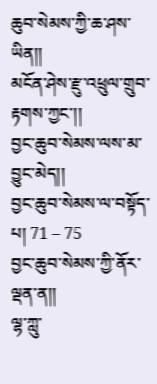ཆུབ་སེམས་ཀྱི་ཆ་ཤས་ཡིན།།
མངོན་ཤེས་རྫུ་འཕྲུལ་གྲུབ་རྟགས་ཀྱང་།།
བྱང་ཆུབ་སེམས་ལས་མ་བྱུང་མེད།།
བྱང་ཆུབ་སེམས་ལ་བསྟོད་པ། 71 – 75
བྱང་ཆུབ་སེམས་ཀྱི་ནོར་ལྡན་ན།།
ལྷ་ཀླུ་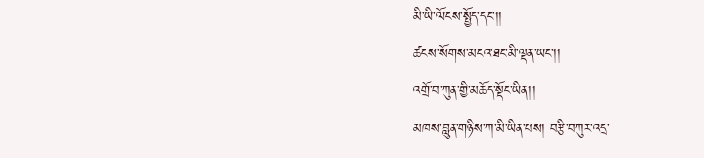མི་ཡི་ལོངས་སྤྱོད་དང་།།
ཚངས་སོགས་མངའ་ཐང་མི་ལྡན་ཡང་།།
འགྲོ་བ་ཀུན་གྱི་མཆོད་སྡོང་ཡིན།།
མཁས་བླུན་གཉིས་ཀ་མི་ཡིན་པས། བརྩི་བཀུར་འདྲ་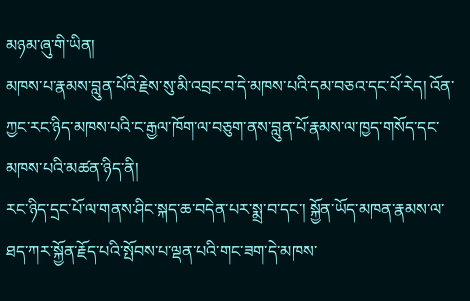མཉམ་ཞུ་གི་ཡིན།
མཁས་པ་རྣམས་བླུན་པོའི་རྗེས་སུ་མི་འབྲང་བ་དེ་མཁས་པའི་དམ་བཅའ་དང་པོ་རེད། འོན་ཀྱང་རང་ཉིད་མཁས་པའི་ང་རྒྱལ་ཁོག་ལ་བཅུག་ནས་བླུན་པོ་རྣམས་ལ་ཁྱད་གསོད་དང་
མཁས་པའི་མཚན་ཉིད་ནི།
རང་ཉིད་དྲང་པོ་ལ་གནས་ཤིང་སྐད་ཆ་བདེན་པར་སྨྲ་བ་དང་། སྐྱོན་ཡོད་མཁན་རྣམས་ལ་ཐད་ཀར་སྐྱོན་རྗོད་པའི་སྤོབས་པ་ལྡན་པའི་གང་ཟག་དེ་མཁས་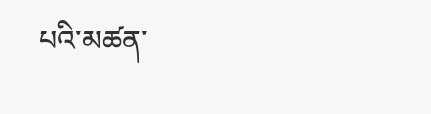པའི་མཚན་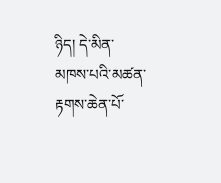ཉིད། དེ་མིན་མཁས་པའི་མཚན་རྟགས་ཆེན་པོ་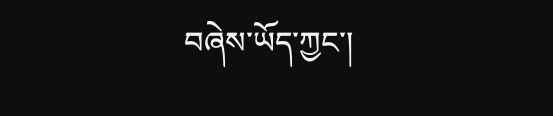བཞེས་ཡོད་ཀྱང་།